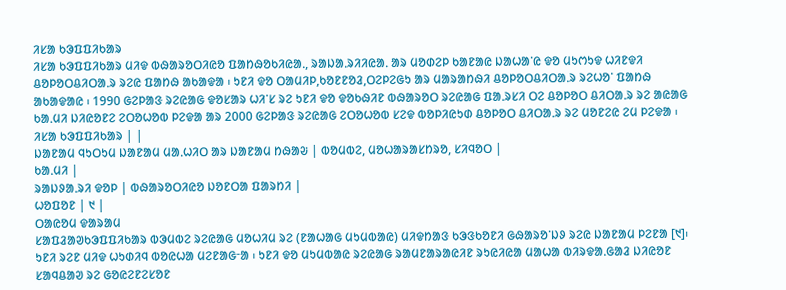ᱤᱥᱟ ᱠᱳᱯᱯᱤᱠᱟᱨ
ᱤᱥᱟ ᱠᱳᱯᱯᱤᱠᱟᱨ ᱢᱤᱫ ᱵᱷᱟᱨᱚᱛᱤᱭᱚ ᱯᱟᱴᱷᱚᱠᱤᱭᱟᱹ, ᱨᱟᱡᱟᱹᱨᱤᱤᱭᱟᱹ ᱟᱨ ᱢᱚᱰᱮᱞ ᱠᱟᱱᱟᱭ ᱡᱟᱦᱟᱸᱭ ᱫᱚ ᱢᱩᱬᱩᱫ ᱦᱤᱱᱫᱤ ᱪᱚᱞᱚᱛᱪᱤᱛᱟᱹᱨ ᱨᱮᱭ ᱯᱟᱴᱷ ᱟᱠᱟᱫᱟ ᱾ ᱩᱱᱤ ᱫᱚ ᱛᱟᱢᱤᱞ,ᱠᱚᱱᱱᱚᱲ,ᱛᱮᱞᱮᱜᱩ ᱟᱨ ᱢᱟᱨᱟᱴᱷᱤ ᱪᱚᱞᱚᱛᱪᱤᱛᱟᱹᱨ ᱨᱮᱦᱚᱸ ᱯᱟᱴᱷ ᱟᱠᱟᱫᱟᱭ ᱾ 1990 ᱜᱮᱞᱟᱝ ᱨᱮᱭᱟᱜ ᱫᱚᱥᱟᱨ ᱦᱤᱸᱥ ᱨᱮ ᱩᱱᱤ ᱫᱚ ᱫᱚᱠᱷᱤᱱ ᱵᱷᱟᱨᱚᱛ ᱨᱮᱭᱟᱜ ᱯᱟᱹᱨᱥᱤ ᱛᱮ ᱪᱚᱞᱚᱛ ᱪᱤᱛᱟᱹᱨ ᱨᱮ ᱟᱭᱟᱜ ᱠᱟᱹᱢᱤ ᱡᱤᱭᱚᱱᱮ ᱮᱛᱚᱦᱚᱵ ᱞᱮᱫᱟ ᱟᱨ 2000 ᱜᱮᱞᱟᱝ ᱨᱮᱭᱟᱜ ᱮᱛᱚᱦᱚᱵ ᱥᱮᱫ ᱵᱚᱞᱤᱭᱩᱰ ᱪᱚᱞᱚᱛ ᱪᱤᱛᱟᱹᱨ ᱨᱮ ᱢᱚᱱᱮᱭ ᱮᱢ ᱞᱮᱫᱟ ᱾
ᱤᱥᱟ ᱠᱳᱯᱯᱤᱠᱟᱨ | |
ᱡᱟᱱᱟᱢ ᱧᱩᱛᱩᱢ ᱡᱟᱱᱟᱢ ᱢᱟᱹᱦᱤᱛ ᱟᱨ ᱡᱟᱱᱟᱢ ᱴᱷᱟᱶ | ᱵᱚᱢᱵᱮ, ᱢᱚᱦᱟᱨᱟᱥᱴᱨᱚ, ᱥᱤᱧᱚᱛ |
ᱠᱟᱹᱢᱤ |
ᱨᱟᱡᱽᱟᱹᱨᱤ ᱫᱚᱞ | ᱵᱷᱟᱨᱚᱛᱤᱭᱚ ᱡᱚᱱᱛᱟ ᱯᱟᱨᱴᱤ |
ᱦᱚᱯᱚᱱ | ᱑ |
ᱛᱟᱭᱚᱢ ᱫᱟᱨᱟᱢ
ᱥᱟᱯᱲᱟᱣᱠᱳᱯᱯᱤᱠᱟᱨ ᱵᱳᱢᱵᱮ ᱨᱮᱭᱟᱜ ᱢᱚᱦᱤᱢ ᱨᱮ (ᱱᱟᱦᱟᱜ ᱢᱩᱢᱵᱟᱭ) ᱢᱤᱫᱴᱟᱝ ᱠᱳᱝᱠᱚᱱᱤ ᱜᱷᱟᱨᱚᱸᱡᱽ ᱨᱮᱭ ᱡᱟᱱᱟᱢ ᱞᱮᱱᱟ [᱑]᱾ ᱩᱱᱤ ᱨᱮᱱ ᱢᱤᱫ ᱦᱩᱰᱤᱧ ᱵᱚᱭᱦᱟ ᱢᱮᱱᱟᱜᱼᱟ ᱾ ᱩᱱᱤ ᱫᱚ ᱢᱩᱢᱵᱟᱭ ᱨᱮᱭᱟᱜ ᱨᱟᱢᱱᱟᱨᱟᱭᱤᱱ ᱨᱩᱭᱤᱭᱟ ᱢᱟᱦᱟ ᱵᱤᱨᱫᱟᱹᱜᱟᱲ ᱡᱤᱭᱚᱱ ᱥᱟᱧᱪᱟᱣ ᱨᱮ ᱜᱚᱭᱮᱱᱮᱥᱚᱱ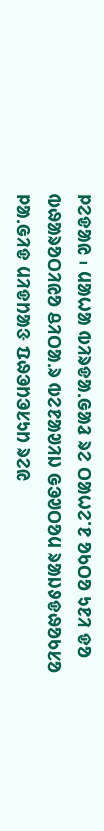ᱞᱮᱫᱟᱭ ᱾ ᱢᱟᱦᱟ ᱵᱤᱨᱫᱟᱹᱜᱟᱲ ᱨᱮ ᱛᱟᱦᱮᱸᱱ ᱚᱠᱛᱚ ᱩᱱᱤ ᱫᱚ ᱵᱷᱟᱨᱚᱛᱤᱭᱚ ᱪᱤᱛᱟᱹᱨ ᱵᱮᱱᱟᱣᱤᱡ ᱜᱳᱣᱛᱚᱢ ᱨᱟᱡᱽᱫᱷᱚᱠᱥᱚ ᱞᱟᱹᱜᱤᱫ ᱢᱤᱫᱴᱟᱝ ᱯᱷᱳᱴᱳᱥᱩᱴ ᱨᱮᱭ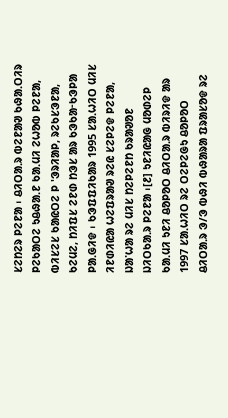ᱥᱮᱴᱮᱨ ᱞᱮᱱᱟ ᱾ ᱪᱤᱛᱟᱹᱨ ᱵᱮᱱᱟᱣ ᱠᱷᱟᱹᱛᱤᱨ ᱞᱮᱠᱟᱛᱮ ᱩᱪᱷᱟᱹᱱ ᱠᱟᱹᱢᱤ ᱮᱦᱚᱵ ᱞᱮᱱᱟ, ᱵᱤᱥᱮᱥ ᱠᱟᱭᱛᱮ ᱞ 'ᱳᱨᱤᱟᱞ, ᱨᱮᱠᱥᱳᱱᱟ, ᱠᱮᱢᱮ, ᱴᱤᱯᱥ ᱮᱱᱰ ᱴᱳᱥ ᱟᱨ ᱠᱳᱠᱟᱼᱠᱳᱞᱟ ᱞᱟᱹᱜᱤᱫ ᱾ ᱠᱳᱯᱯᱤᱠᱟᱨ 1995 ᱥᱟᱹᱦᱤᱛ ᱢᱤᱥ ᱤᱱᱰᱤᱭᱟ ᱦᱮᱯᱨᱟᱣ ᱨᱮᱭ ᱥᱮᱞᱮᱫ ᱞᱮᱱᱟ, ᱡᱟᱸᱦᱟ ᱨᱮ ᱢᱤᱥ ᱴᱮᱞᱮᱱᱴ ᱠᱨᱟᱣᱚᱱ ᱡᱤᱛᱠᱟᱹᱨ ᱞᱮᱱᱟ ᱾[᱒] ᱩᱱᱤᱭᱟᱜ ᱢᱚᱰᱮᱞ ᱠᱟᱹᱢᱤ ᱩᱱᱤ ᱪᱚᱞᱚᱛ ᱪᱤᱛᱟᱹᱨ ᱵᱤᱨᱤᱫ ᱟᱨ 1997 ᱥᱟᱹᱦᱤᱛ ᱨᱮ ᱛᱮᱞᱮᱜᱩ ᱪᱚᱞᱚᱛ ᱪᱤᱛᱟᱹᱨ ᱳ/ᱳ ᱵᱷᱤ ᱵᱷᱟᱨᱟ ᱯᱨᱟᱥᱚᱫ ᱨᱮ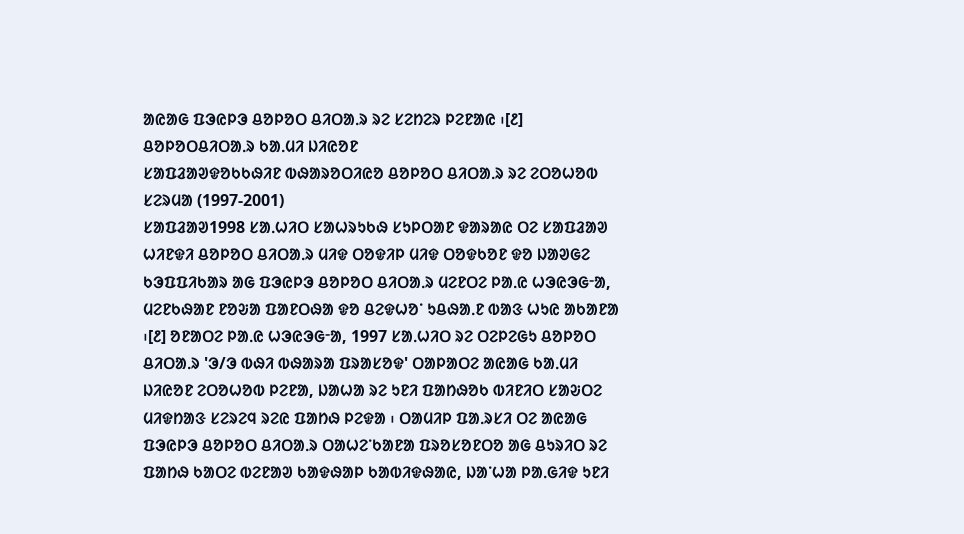ᱟᱭᱟᱜ ᱯᱳᱭᱞᱳ ᱪᱚᱞᱚᱛ ᱪᱤᱛᱟᱹᱨ ᱨᱮ ᱥᱮᱴᱮᱨ ᱞᱮᱱᱟᱭ ᱾[᱒]
ᱪᱚᱞᱚᱛᱪᱤᱛᱟᱹᱨ ᱠᱟᱹᱢᱤ ᱡᱤᱭᱚᱱ
ᱥᱟᱯᱲᱟᱣᱫᱚᱠᱠᱷᱤᱱ ᱵᱷᱟᱨᱚᱛᱤᱭᱚ ᱪᱚᱞᱚᱛ ᱪᱤᱛᱟᱹᱨ ᱨᱮ ᱮᱛᱚᱦᱚᱵ ᱥᱮᱨᱢᱟ (1997-2001)
ᱥᱟᱯᱲᱟᱣ1998 ᱥᱟᱹᱦᱤᱛ ᱥᱟᱦᱨᱩᱠᱷ ᱥᱩᱞᱛᱟᱱ ᱫᱟᱨᱟᱭ ᱛᱮ ᱥᱟᱯᱲᱟᱣ ᱦᱤᱱᱫᱤ ᱪᱚᱞᱚᱛ ᱪᱤᱛᱟᱹᱨ ᱢᱤᱫ ᱛᱚᱫᱤᱞ ᱢᱤᱫ ᱛᱚᱫᱠᱚᱱ ᱫᱚ ᱡᱟᱣᱜᱮ ᱠᱳᱯᱯᱤᱠᱟᱨ ᱟᱜ ᱯᱳᱭᱞᱳ ᱪᱚᱞᱚᱛ ᱪᱤᱛᱟᱹᱨ ᱢᱮᱱᱛᱮ ᱞᱟᱹᱭ ᱦᱳᱭᱳᱜᱼᱟ, ᱢᱮᱱᱠᱷᱟᱱ ᱱᱚᱶᱟ ᱯᱟᱱᱛᱷᱟ ᱫᱚ ᱪᱮᱫᱦᱚᱸ ᱩᱪᱷᱟᱹᱱ ᱵᱟᱝ ᱦᱩᱭ ᱟᱠᱟᱱᱟ ᱾[᱒] ᱚᱱᱟᱛᱮ ᱞᱟᱹᱭ ᱦᱳᱭᱳᱜᱼᱟ, 1997 ᱥᱟᱹᱦᱤᱛ ᱨᱮ ᱛᱮᱞᱮᱜᱩ ᱪᱚᱞᱚᱛ ᱪᱤᱛᱟᱹᱨ 'ᱳ/ᱳ ᱵᱷᱤ ᱵᱷᱟᱨᱟ ᱯᱨᱟᱥᱚᱫ' ᱛᱟᱞᱟᱛᱮ ᱟᱭᱟᱜ ᱠᱟᱹᱢᱤ ᱡᱤᱭᱚᱱ ᱮᱛᱚᱦᱚᱵ ᱞᱮᱱᱟ, ᱡᱟᱦᱟ ᱨᱮ ᱩᱱᱤ ᱯᱟᱴᱷᱚᱠ ᱵᱤᱱᱤᱛ ᱥᱟᱶᱛᱮ ᱢᱤᱫᱴᱟᱝ ᱥᱮᱨᱮᱧ ᱨᱮᱭ ᱯᱟᱴᱷ ᱞᱮᱫᱟ ᱾ ᱛᱟᱢᱤᱞ ᱯᱟᱹᱨᱥᱤ ᱛᱮ ᱟᱭᱟᱜ ᱯᱳᱭᱞᱳ ᱪᱚᱞᱚᱛ ᱪᱤᱛᱟᱹᱨ ᱛᱟᱦᱮᱸᱠᱟᱱᱟ ᱯᱨᱚᱥᱚᱱᱛᱚ ᱟᱜ ᱪᱩᱨᱤᱛ ᱨᱮ ᱯᱟᱴᱷ ᱠᱟᱛᱮ ᱵᱮᱱᱟᱣ ᱠᱟᱫᱷᱟᱞ ᱠᱟᱵᱤᱫᱷᱟᱭ, ᱡᱟᱸᱦᱟ ᱞᱟᱹᱜᱤᱫ ᱩᱱᱤ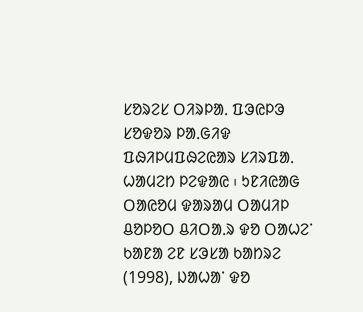ᱥᱚᱨᱮᱥ ᱛᱤᱨᱞᱟᱹ ᱯᱳᱭᱞᱳ ᱥᱚᱫᱚᱨ ᱞᱟᱹᱜᱤᱫ ᱯᱷᱤᱞᱢᱯᱷᱮᱭᱟᱨ ᱥᱤᱨᱯᱟᱹ ᱦᱟᱢᱮᱴ ᱞᱮᱫᱟᱭ ᱾ ᱩᱱᱤᱭᱟᱜ ᱛᱟᱭᱚᱢ ᱫᱟᱨᱟᱢ ᱛᱟᱢᱤᱞ ᱪᱚᱞᱚᱛ ᱪᱤᱛᱟᱹᱨ ᱫᱚ ᱛᱟᱦᱮᱸ ᱠᱟᱱᱟ ᱮᱱ ᱥᱳᱥᱟ ᱠᱟᱴᱨᱮ (1998), ᱡᱟᱦᱟᱸ ᱫᱚ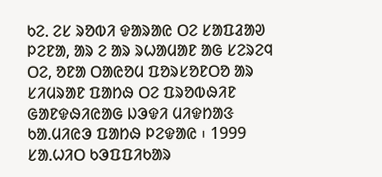ᱠᱮᱹ ᱮᱥ ᱨᱚᱵᱤ ᱫᱟᱨᱟᱭ ᱛᱮ ᱥᱟᱯᱲᱟᱣ ᱞᱮᱱᱟ, ᱟᱨ ᱮ ᱟᱨ ᱨᱦᱟᱢᱟᱱ ᱟᱜ ᱥᱮᱨᱮᱧ ᱛᱮ, ᱚᱱᱟ ᱛᱟᱭᱚᱢ ᱯᱚᱨᱥᱚᱱᱛᱚ ᱟᱨ ᱥᱤᱢᱨᱟᱱ ᱯᱟᱴᱷ ᱛᱮ ᱯᱨᱚᱵᱷᱤᱱ ᱜᱟᱱᱫᱷᱤᱭᱟᱜ ᱡᱳᱫᱤ ᱢᱤᱫᱴᱟᱝ ᱠᱟᱹᱢᱤᱭᱳ ᱯᱟᱴᱷ ᱞᱮᱫᱟᱭ ᱾ 1999 ᱥᱟᱹᱦᱤᱛ ᱠᱳᱯᱯᱤᱠᱟᱨ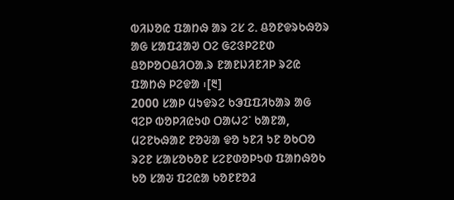ᱵᱤᱡᱚᱭ ᱯᱟᱴᱷ ᱟᱨ ᱮᱥ ᱮᱹ ᱪᱚᱱᱫᱨᱠᱷᱚᱨ ᱟᱜ ᱥᱟᱯᱲᱟᱣ ᱛᱮ ᱜᱮᱝᱞᱮᱱᱰ ᱪᱚᱞᱚᱛᱪᱤᱛᱟᱹᱨ ᱱᱟᱱᱡᱤᱱᱤᱞ ᱨᱮᱭ ᱯᱟᱴᱷ ᱞᱮᱫᱟ ᱾[᱓]
2000 ᱥᱟᱞ ᱢᱩᱫᱨᱮ ᱠᱳᱯᱯᱤᱠᱟᱨ ᱟᱜ ᱧᱮᱞ ᱵᱚᱞᱤᱭᱩᱰ ᱛᱟᱦᱮᱸ ᱠᱟᱱᱟ, ᱢᱮᱱᱠᱷᱟᱱ ᱱᱚᱶᱟ ᱫᱚ ᱩᱱᱤ ᱩᱱ ᱚᱠᱛᱚ ᱨᱮᱱ ᱥᱟᱥᱚᱠᱚᱱ ᱥᱮᱱᱰᱚᱞᱩᱰ ᱯᱟᱴᱷᱚᱠ ᱠᱚ ᱥᱟᱶ ᱯᱮᱭᱟ ᱠᱚᱱᱱᱚᱲ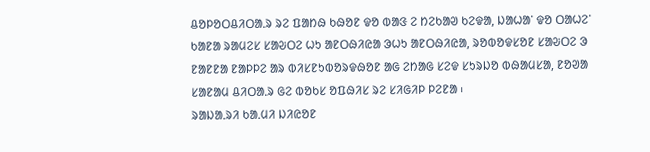ᱪᱚᱞᱚᱛᱪᱤᱛᱟᱹᱨ ᱨᱮ ᱯᱟᱴᱷ ᱠᱷᱚᱱ ᱫᱚ ᱵᱟᱝ ᱮ ᱴᱮᱠᱟᱣ ᱠᱮᱫᱟ, ᱡᱟᱦᱟᱸ ᱫᱚ ᱛᱟᱦᱮᱸ ᱠᱟᱱᱟ ᱨᱟᱢᱮᱥ ᱥᱟᱶᱛᱮ ᱦᱩ ᱟᱱᱛᱷᱤᱭᱟ ᱳᱦᱩ ᱟᱱᱛᱷᱤᱭᱟ, ᱨᱚᱵᱚᱫᱥᱚᱱ ᱥᱟᱶᱛᱮ ᱳ ᱱᱟᱱᱱᱟ ᱱᱟᱞᱞᱮ ᱟᱨ ᱵᱤᱥᱱᱩᱵᱚᱨᱫᱷᱚᱱ ᱟᱜ ᱮᱴᱟᱜ ᱥᱮᱫ ᱥᱩᱨᱡᱚ ᱵᱷᱟᱢᱥᱟ, ᱱᱚᱣᱟ ᱥᱟᱱᱟᱢ ᱪᱤᱛᱟᱹᱨ ᱜᱮ ᱵᱚᱠᱥ ᱚᱯᱷᱤᱥ ᱨᱮ ᱥᱤᱜᱤᱞ ᱞᱮᱱᱟ ᱾
ᱨᱟᱡᱟᱹᱨᱤ ᱠᱟᱹᱢᱤ ᱡᱤᱭᱚᱱ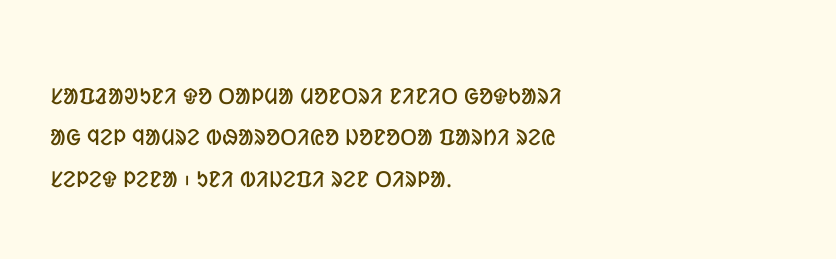ᱥᱟᱯᱲᱟᱣᱩᱱᱤ ᱫᱚ ᱛᱟᱞᱢᱟ ᱢᱚᱱᱛᱨᱤ ᱱᱤᱱᱤᱛ ᱜᱚᱫᱠᱟᱨᱤ ᱟᱜ ᱧᱮᱞ ᱧᱟᱢᱨᱮ ᱵᱷᱟᱨᱚᱛᱤᱭᱚ ᱡᱚᱱᱚᱛᱟ ᱯᱟᱨᱴᱤ ᱨᱮᱭ ᱥᱮᱞᱮᱫ ᱞᱮᱱᱟ ᱾ ᱩᱱᱤ ᱵᱤᱡᱮᱯᱤ ᱨᱮᱱ ᱛᱤᱨᱞᱟᱹ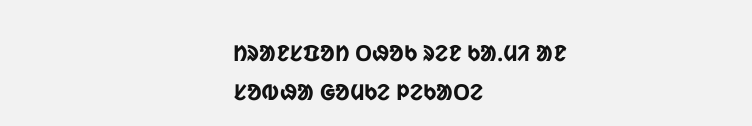ᱴᱨᱟᱱᱥᱯᱚᱴ ᱛᱷᱚᱠ ᱨᱮᱱ ᱠᱟᱹᱢᱤ ᱟᱱ ᱥᱚᱵᱷᱟ ᱜᱚᱢᱠᱮ ᱞᱮᱠᱟᱛᱮ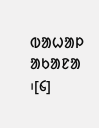ᱵᱟᱦᱟᱞ ᱟᱠᱟᱱᱟ ᱾[᱔]